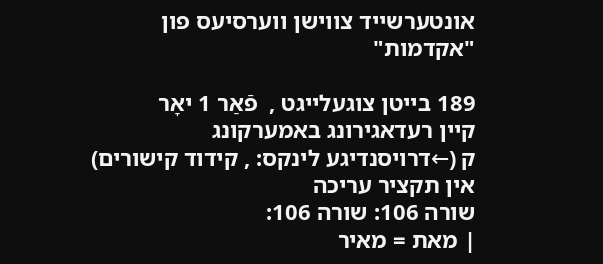אונטערשייד צווישן ווערסיעס פון "אקדמות"

189 בייטן צוגעלייגט ,  פֿאַר 1 יאָר
קיין רעדאגירונג באמערקונג
ק (←דרויסנדיגע לינקס: , קידוד קישורים)
אין תקציר עריכה
שורה 106: שורה 106:
| מאת = מאיר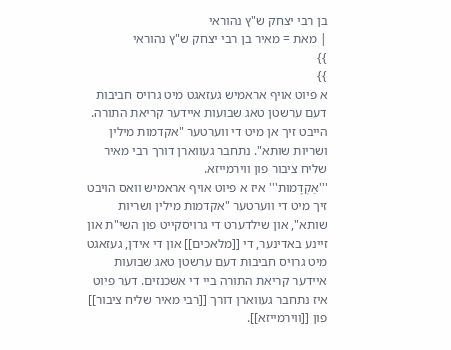בן רבי יצחק ש"ץ נהוראי
| מאת = מאיר בן רבי יצחק ש"ץ נהוראי
}}
}}
א פיוט אויף אראמיש געזאגט מיט גרויס חביבות דעם ערשטן טאג שבועות איידער קריאת התורה. הייבט זיך אן מיט די ווערטער "אקדמות מילין ושריות שותא". נתחבר געווארן דורך רבי מאיר שליח ציבור פון ווירמייזא.
'''אַקְדָמוּת''' איז א פיוט אויף אראמיש וואס הויבט זיך מיט די ווערטער "אקדמות מילין ושריות שותא", און שילדערט די גרויסקייט פון השי"ת און זיינע באדינער, די [[מלאכים]] און די אידן, געזאגט מיט גרויס חביבות דעם ערשטן טאג שבועות איידער קריאת התורה ביי די אשכנזים. דער פיוט איז נתחבר געווארן דורך [[רבי מאיר שליח ציבור]] פון [[ווירמייזא]].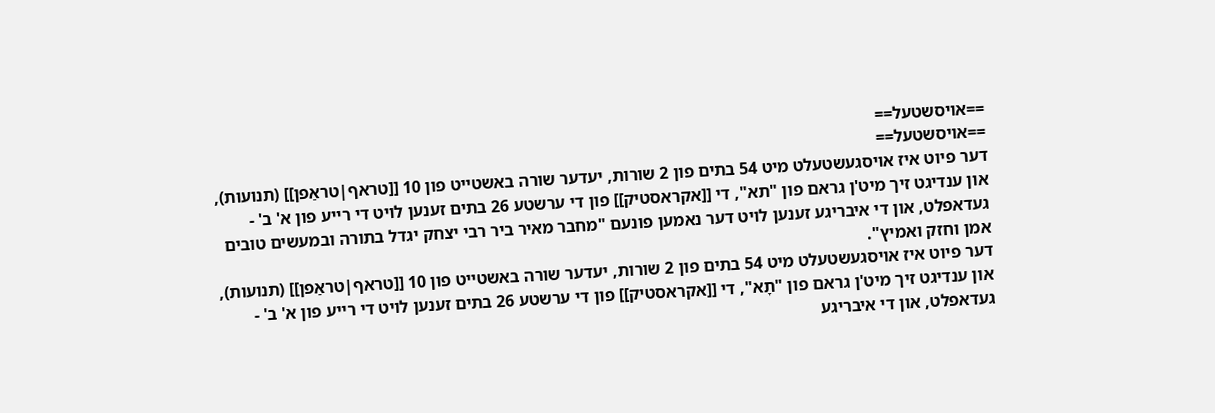==אויסשטעל==
==אויסשטעל==
דער פיוט איז אויסגעשטעלט מיט 54 בתים פון 2 שורות, יעדער שורה באשטייט פון 10 [[טראף|טראַפן]] (תנועות), און ענדיגט זיך מיט'ן גראם פון "תא", די [[אקראסטיק]] פון די ערשטע 26 בתים זענען לויט די רייע פון א' ב' - געדאפלט, און די איבריגע זענען לויט דער נאמען פונעם "מחבר מאיר ביר רבי יצחק יגדל בתורה ובמעשים טובים אמן וחזק ואמיץ".
דער פיוט איז אויסגעשטעלט מיט 54 בתים פון 2 שורות, יעדער שורה באשטייט פון 10 [[טראף|טראַפן]] (תנועות), און ענדיגט זיך מיט'ן גראם פון "תָא", די [[אקראסטיק]] פון די ערשטע 26 בתים זענען לויט די רייע פון א' ב' - געדאפלט, און די איבריגע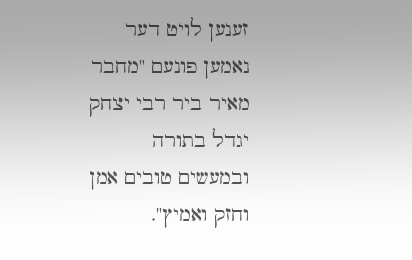זענען לויט דער נאמען פונעם "מחבר מאיר ביר רבי יצחק יגדל בתורה ובמעשים טובים אמן וחזק ואמיץ".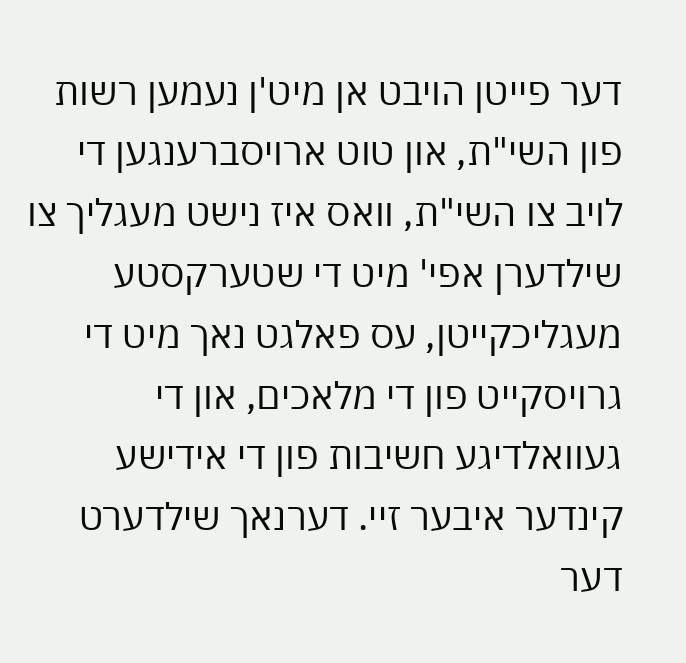דער פייטן הויבט אן מיט'ן נעמען רשות פון השי"ת, און טוט ארויסברענגען די לויב צו השי"ת, וואס איז נישט מעגליך צו שילדערן אפי' מיט די שטערקסטע מעגליכקייטן, עס פאלגט נאך מיט די גרויסקייט פון די מלאכים, און די געוואלדיגע חשיבות פון די אידישע קינדער איבער זיי. דערנאך שילדערט דער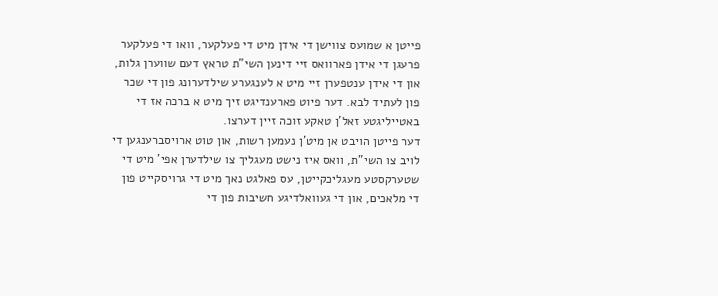פייטן א שמועס צווישן די אידן מיט די פעלקער, וואו די פעלקער פרעגן די אידן פארוואס זיי דינען השי"ת טראץ דעם שווערן גלות, און די אידן ענטפערן זיי מיט א לענגערע שילדערונג פון די שכר פון לעתיד לבא. דער פיוט פארענדיגט זיך מיט א ברכה אז די באטייליגטע זאל'ן טאקע זוכה זיין דערצו.
דער פייטן הויבט אן מיט'ן נעמען רשות, און טוט ארויסברענגען די לויב צו השי"ת, וואס איז נישט מעגליך צו שילדערן אפי' מיט די שטערקסטע מעגליכקייטן, עס פאלגט נאך מיט די גרויסקייט פון די מלאכים, און די געוואלדיגע חשיבות פון די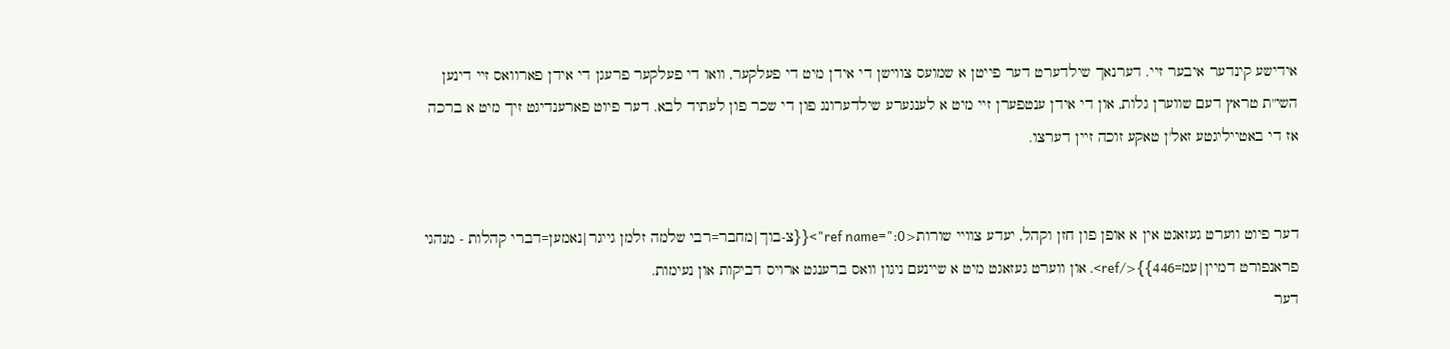אידישע קינדער איבער זיי. דערנאך שילדערט דער פייטן א שמועס צווישן די אידן מיט די פעלקער, וואו די פעלקער פרעגן די אידן פארוואס זיי דינען השי"ת טראץ דעם שווערן גלות, און די אידן ענטפערן זיי מיט א לענגערע שילדערונג פון די שכר פון לעתיד לבא. דער פיוט פארענדיגט זיך מיט א ברכה אז די באטייליגטע זאל'ן טאקע זוכה זיין דערצו.


דער פיוט ווערט געזאגט אין א אופן פון חזן וקהל, יעדע צוויי שורות<ref name=":0">{{צ-בוך|מחבר=רבי שלמה זלמן גייגר|נאמען=דברי קהלות - מנהגי פראנפורט דמיין|עמ=446}}</ref>. און ווערט געזאגט מיט א שיינעם ניגון וואס ברענגט ארויס דביקות און נעימות.
דער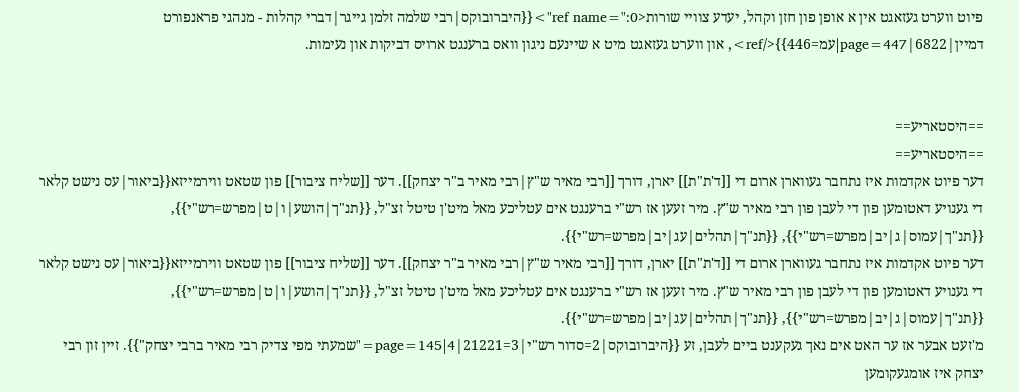פיוט ווערט געזאגט אין א אופן פון חזן וקהל, יעדע צוויי שורות<ref name=":0">{{היברובוקס|רבי שלמה זלמן גייגר|דברי קהלות - מנהגי פראנפורט דמיין|6822|page=447|עמ=446}}</ref>, און ווערט געזאגט מיט א שיינעם ניגון וואס ברענגט ארויס דביקות און נעימות.


==היסטאריע==
==היסטאריע==
דער פיוט אקדמות איז נתחבר געווארן ארום די [[ד'ת"ת]] יארן, דורך [[רבי מאיר ש"ץ|רבי מאיר ב"ר יצחק]]. דער [[שליח ציבור]] פון שטאט ווירמייזא{{ביאור|עס נישט קלאר די גענויע דאטומען פון די לעבן פון רבי מאיר ש"ץ. מיר זעען אז רש"י ברענגט אים עטליכע מאל מיט'ן טיטל זצ"ל, {{תנ"ך|הושע|ו|ט|מפרש=רש"י}}, {{תנ"ך|עמוס|ג|יב|מפרש=רש"י}}, {{תנ"ך|תהלים|עג|יב|מפרש=רש"י}}.
דער פיוט אקדמות איז נתחבר געווארן ארום די [[ד'ת"ת]] יארן, דורך [[רבי מאיר ש"ץ|רבי מאיר ב"ר יצחק]]. דער [[שליח ציבור]] פון שטאט ווירמייזא{{ביאור|עס נישט קלאר די גענויע דאטומען פון די לעבן פון רבי מאיר ש"ץ. מיר זעען אז רש"י ברענגט אים עטליכע מאל מיט'ן טיטל זצ"ל, {{תנ"ך|הושע|ו|ט|מפרש=רש"י}}, {{תנ"ך|עמוס|ג|יב|מפרש=רש"י}}, {{תנ"ך|תהלים|עג|יב|מפרש=רש"י}}.
מ'זעט אבער אז ער האט אים נאך געקענט ביים לעבן, זע {{היברובוקס|2=סדור רש"י|3=21221|page=145|4="שמעתי מפי צדיק רבי מאיר ברבי יצחק"}}. זיין זון רבי יצחק איז אומגעקומען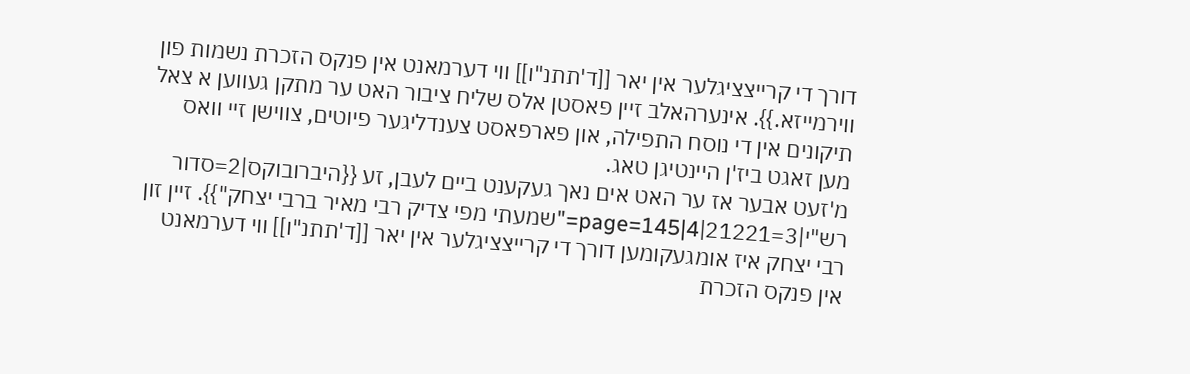דורך די קרייצציגלער אין יאר [[ד'תתנ"ו]] ווי דערמאנט אין פנקס הזכרת נשמות פון ווירמייזא.}}. אינערהאלב זיין פאסטן אלס שליח ציבור האט ער מתקן געווען א צאל תיקונים אין די נוסח התפילה, און פארפאסט צענדליגער פיוטים, צווישן זיי וואס מען זאגט ביז'ן היינטיגן טאג.
מ'זעט אבער אז ער האט אים נאך געקענט ביים לעבן, זע {{היברובוקס|2=סדור רש"י|3=21221|page=145|4="שמעתי מפי צדיק רבי מאיר ברבי יצחק"}}. זיין זון רבי יצחק איז אומגעקומען דורך די קרייצציגלער אין יאר [[ד'תתנ"ו]] ווי דערמאנט אין פנקס הזכרת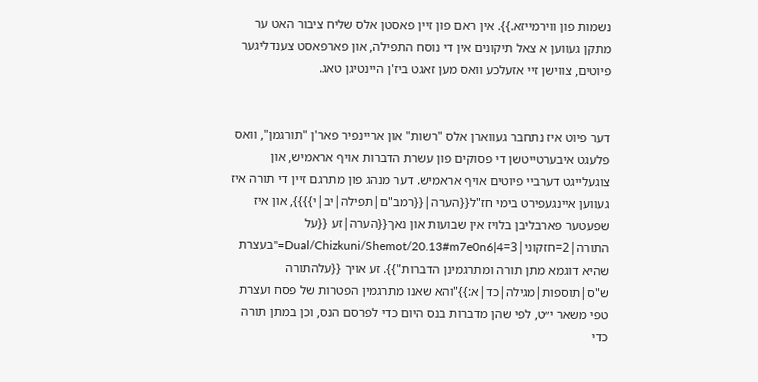נשמות פון ווירמייזא.}}. אין ראם פון זיין פאסטן אלס שליח ציבור האט ער מתקן געווען א צאל תיקונים אין די נוסח התפילה, און פארפאסט צענדליגער פיוטים, צווישן זיי אזעלכע וואס מען זאגט ביז'ן היינטיגן טאג.


דער פיוט איז נתחבר געווארן אלס "רשות" און אריינפיר פאר'ן "תורגמן", וואס פלעגט איבערטייטשן די פסוקים פון עשרת הדברות אויף אראמיש, און צוגעלייגט דערביי פיוטים אויף אראמיש. דער מנהג פון מתרגם זיין די תורה איז געווען איינגעפירט בימי חז"ל{{הערה|{{רמב"ם|תפילה|יב|י}}}}, און איז שפעטער פארבליבן בלויז אין שבועות און נאך{{הערה|זע {{על התורה|2=חזקוני|3=Dual/Chizkuni/Shemot/20.13#m7e0n6|4="בעצרת שהיא דוגמא מתן תורה ומתרגמינן הדברות"}}. זע אויך {{עלהתורה ש"ס|תוספות|מגילה|כד|א:}}"והא שאנו מתרגמין הפטרות של פסח ועצרת טפי משאר י״ט, לפי שהן מדברות בנס היום כדי לפרסם הנס, וכן במתן תורה כדי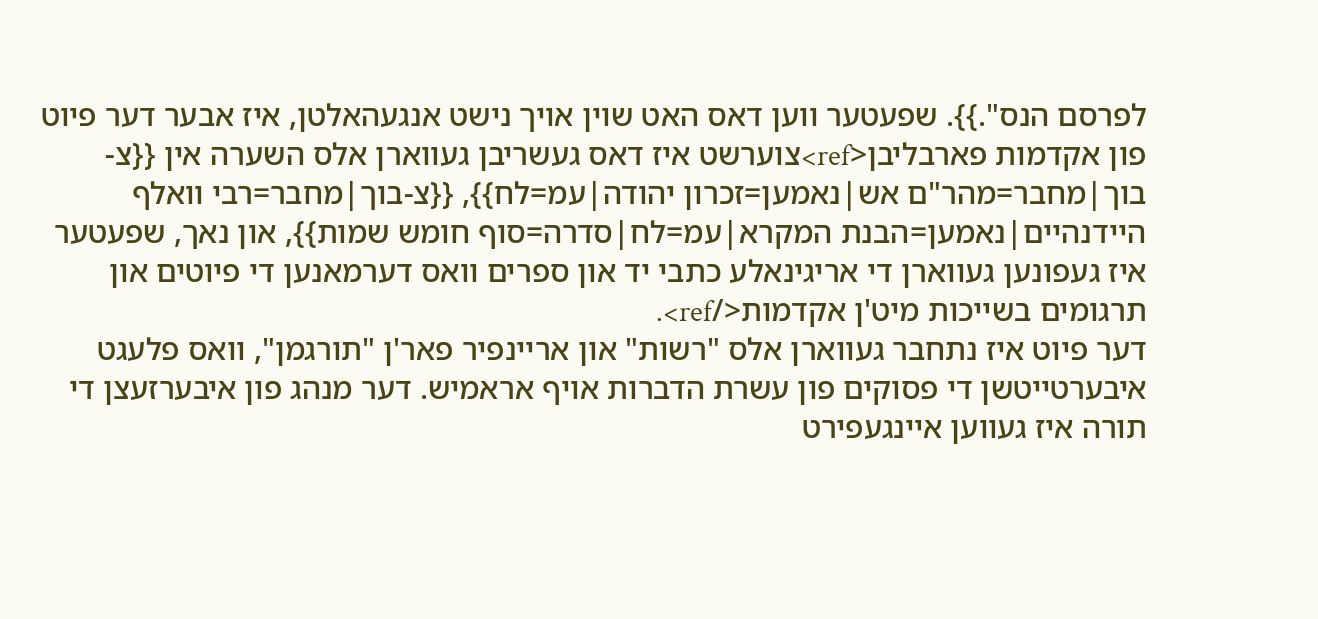לפרסם הנס".}}. שפעטער ווען דאס האט שוין אויך נישט אנגעהאלטן, איז אבער דער פיוט פון אקדמות פארבליבן<ref>צוערשט איז דאס געשריבן געווארן אלס השערה אין {{צ-בוך|מחבר=מהר"ם אש|נאמען=זכרון יהודה|עמ=לח}}, {{צ-בוך|מחבר=רבי וואלף היידנהיים|נאמען=הבנת המקרא|עמ=לח|סדרה=סוף חומש שמות}}, און נאך, שפעטער איז געפונען געווארן די אריגינאלע כתבי יד און ספרים וואס דערמאנען די פיוטים און תרגומים בשייכות מיט'ן אקדמות</ref>.
דער פיוט איז נתחבר געווארן אלס "רשות" און אריינפיר פאר'ן "תורגמן", וואס פלעגט איבערטייטשן די פסוקים פון עשרת הדברות אויף אראמיש. דער מנהג פון איבערזעצן די תורה איז געווען איינגעפירט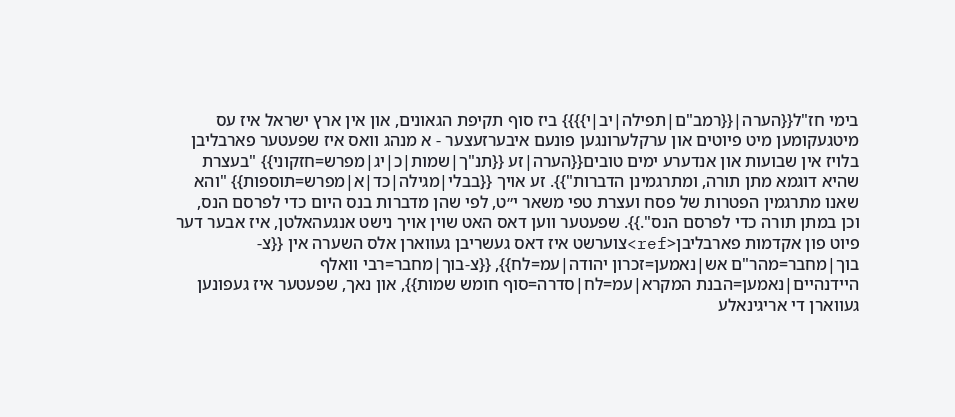בימי חז"ל{{הערה|{{רמב"ם|תפילה|יב|י}}}} ביז סוף תקיפת הגאונים, און אין ארץ ישראל איז עס מיטגעקומען מיט פיוטים און ערקלערונגען פונעם איבערזעצער - א מנהג וואס איז שפעטער פארבליבן בלויז אין שבועות און אנדערע ימים טובים{{הערה|זע {{תנ"ך|שמות|כ|יג|מפרש=חזקוני}} "בעצרת שהיא דוגמא מתן תורה, ומתרגמינן הדברות"}}. זע אויך {{בבלי|מגילה|כד|א|מפרש=תוספות}} "והא שאנו מתרגמין הפטרות של פסח ועצרת טפי משאר י״ט, לפי שהן מדברות בנס היום כדי לפרסם הנס, וכן במתן תורה כדי לפרסם הנס".}}. שפעטער ווען דאס האט שוין אויך נישט אנגעהאלטן, איז אבער דער פיוט פון אקדמות פארבליבן<ref>צוערשט איז דאס געשריבן געווארן אלס השערה אין {{צ-בוך|מחבר=מהר"ם אש|נאמען=זכרון יהודה|עמ=לח}}, {{צ-בוך|מחבר=רבי וואלף היידנהיים|נאמען=הבנת המקרא|עמ=לח|סדרה=סוף חומש שמות}}, און נאך, שפעטער איז געפונען געווארן די אריגינאלע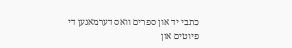כתבי יד און ספרים וואס דערמאנען די פיוטים און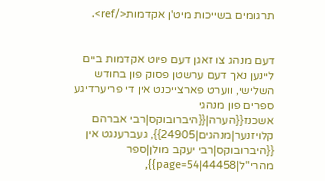תרגומים בשייכות מיט'ן אקדמות</ref>.


דעם מנהג צו זאגן דעם פיוט אקדמות ביים ליינען נאך דעם ערשטן פסוק פון בחודש השלישי, ווערט פארצייכנט אין די פריערדיגע ספרים פון מנהגי אשכנז{{הערה|{{היברובוקס|רבי אברהם קלויזנער|מנהגים|24905}}, געברענגט אין {{היברובוקס|רבי יעקב מולן|ספר מהרי"ל|44458|page=54}},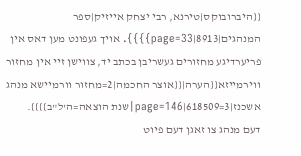{{היברובוקס|טירנא, רבי יצחק אייזיק|ספר המנהגים|8913|page=33}}}}. אויך געפונט מען דאס אין פריערדיגע מחזורים געשריבן בכתב יד, צווישן זיי אין מחזור ווירמייזא{{הערה|{{אוצר החכמה|2=מחזור וורמיישא מנהג אשכנז|3=618509|page=146|שנת הוצאה=ה'ל"ב}}}}.
דעם מנהג צו זאגן דעם פיוט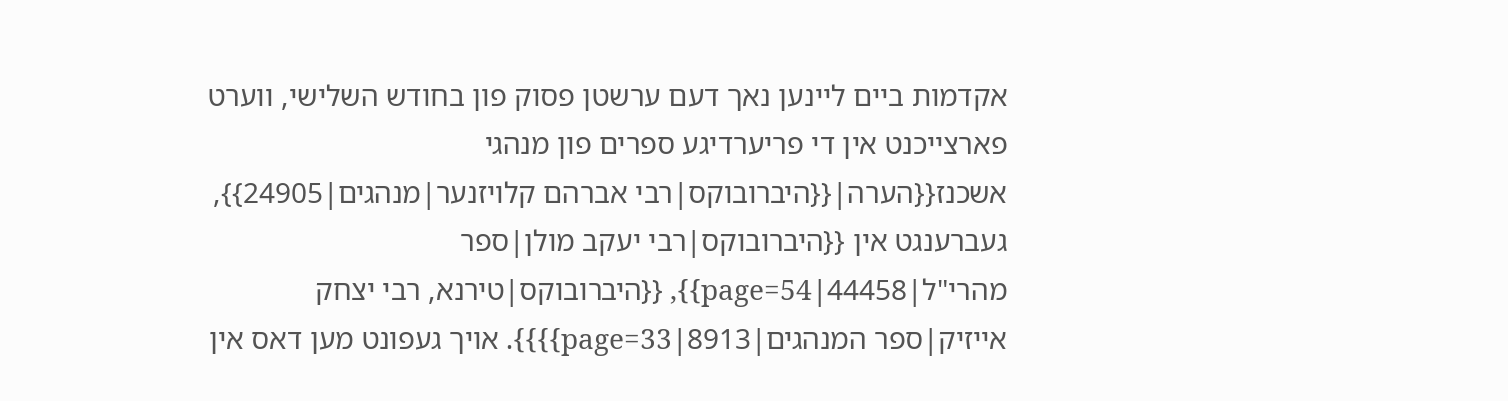אקדמות ביים ליינען נאך דעם ערשטן פסוק פון בחודש השלישי, ווערט פארצייכנט אין די פריערדיגע ספרים פון מנהגי אשכנז{{הערה|{{היברובוקס|רבי אברהם קלויזנער|מנהגים|24905}}, געברענגט אין {{היברובוקס|רבי יעקב מולן|ספר מהרי"ל|44458|page=54}}, {{היברובוקס|טירנא, רבי יצחק אייזיק|ספר המנהגים|8913|page=33}}}}. אויך געפונט מען דאס אין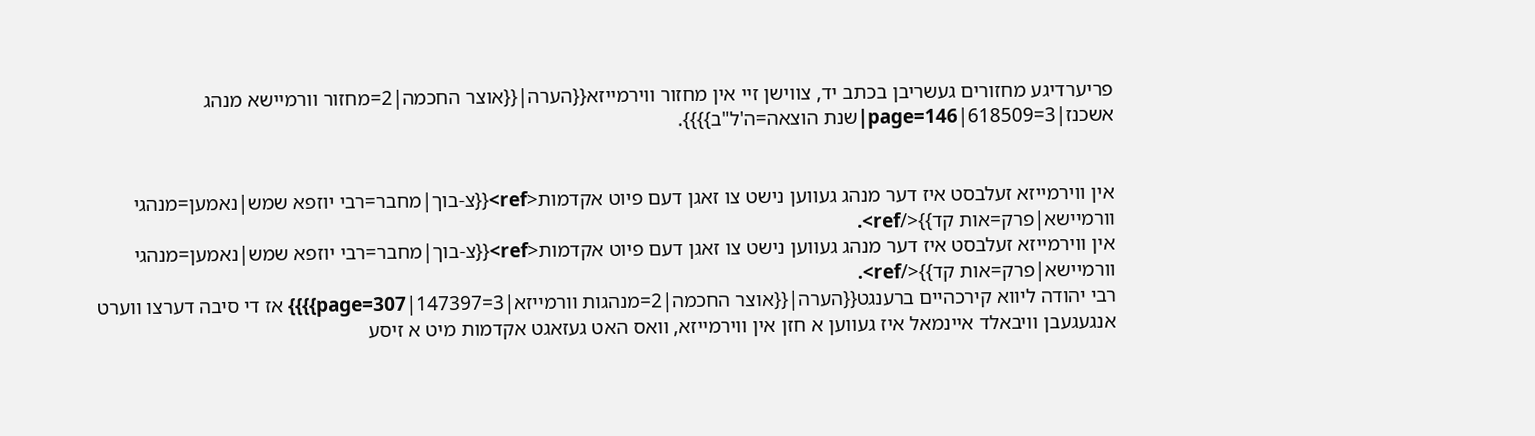פריערדיגע מחזורים געשריבן בכתב יד, צווישן זיי אין מחזור ווירמייזא{{הערה|{{אוצר החכמה|2=מחזור וורמיישא מנהג אשכנז|3=618509|page=146|שנת הוצאה=ה'ל"ב}}}}.


אין ווירמייזא זעלבסט איז דער מנהג געווען נישט צו זאגן דעם פיוט אקדמות<ref>{{צ-בוך|מחבר=רבי יוזפא שמש|נאמען=מנהגי וורמיישא|פרק=אות קד}}</ref>.
אין ווירמייזא זעלבסט איז דער מנהג געווען נישט צו זאגן דעם פיוט אקדמות<ref>{{צ-בוך|מחבר=רבי יוזפא שמש|נאמען=מנהגי וורמיישא|פרק=אות קד}}</ref>.
רבי יהודה ליווא קירכהיים ברענגט{{הערה|{{אוצר החכמה|2=מנהגות וורמייזא|3=147397|page=307}}}} אז די סיבה דערצו ווערט אנגעגעבן וויבאלד איינמאל איז געווען א חזן אין ווירמייזא, וואס האט געזאגט אקדמות מיט א זיסע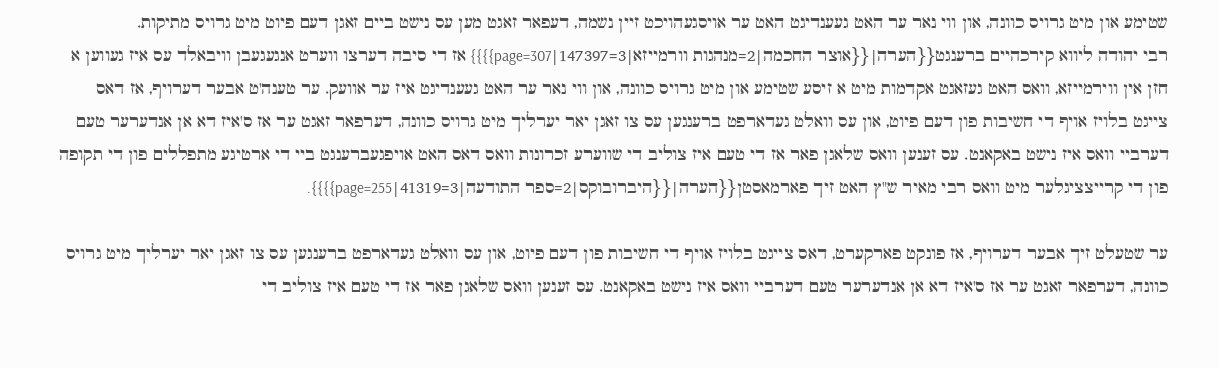שטימע און מיט גרויס כוונה, און ווי נאר ער האט געענדיגט האט ער אויסגעהויכט זיין נשמה, דעפאר זאגט מען עס נישט ביים זאגן דעם פיוט מיט גרויס מתיקות.
רבי יהודה ליווא קירכהיים ברענגט{{הערה|{{אוצר החכמה|2=מנהגות וורמייזא|3=147397|page=307}}}} אז די סיבה דערצו ווערט אנגעגעבן וויבאלד עס איז געווען א חזן אין ווירמייזא, וואס האט געזאגט אקדמות מיט א זיסע שטימע און מיט גרויס כוונה, און ווי נאר ער האט געענדיגט איז ער אוועק. ער טענה'ט אבער דערויף, אז דאס צייגט בלויז אויף די חשיבות פון דעם פיוט, און עס וואלט געדארפט ברענגען עס צו זאגן יאר יערליך מיט גרויס כוונה, דערפאר זאגט ער אז ס'איז דא אן אנדערער טעם דערביי וואס איז נישט באקאנט. עס זענען וואס שלאגן פאר אז די טעם איז צוליב די שווערע זכרונות וואס דאס האט אויפגעברענגט ביי די ארטיגע מתפללים פון די תקופה פון די קרייצציגלער מיט וואס רבי מאיר ש"ץ האט זיך פארמאסטן{{הערה|{{היברובוקס|2=ספר התודעה|3=41319|page=255}}}}.

ער שטעלט זיך אבער דערויף, אז פונקט פארקערט, דאס צייגט בלויז אויף די חשיבות פון דעם פיוט, און עס וואלט געדארפט ברענגען עס צו זאגן יאר יערליך מיט גרויס כוונה, דערפאר זאגט ער אז ס'איז דא אן אנדערער טעם דערביי וואס איז נישט באקאנט. עס זענען וואס שלאגן פאר אז די טעם איז צוליב די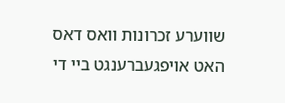שווערע זכרונות וואס דאס האט אויפגעברענגט ביי די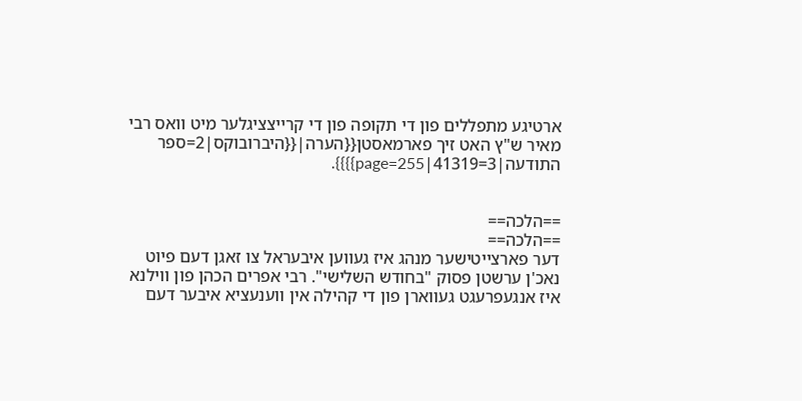ארטיגע מתפללים פון די תקופה פון די קרייצציגלער מיט וואס רבי מאיר ש"ץ האט זיך פארמאסטן{{הערה|{{היברובוקס|2=ספר התודעה|3=41319|page=255}}}}.


==הלכה==
==הלכה==
דער פארצייטישער מנהג איז געווען איבעראל צו זאגן דעם פיוט נאכ'ן ערשטן פסוק "בחודש השלישי". רבי אפרים הכהן פון ווילנא איז אנגעפרעגט געווארן פון די קהילה אין ווענעציא איבער דעם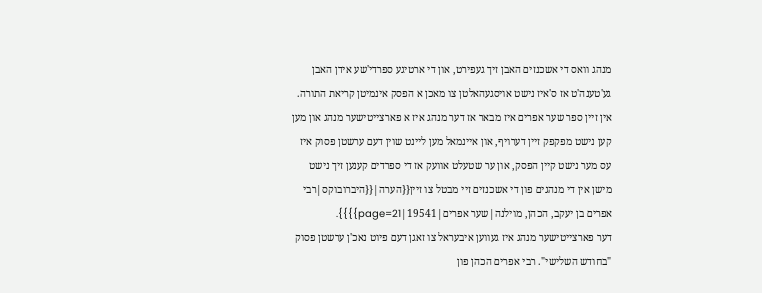מנהג וואס די אשכנזים האבן זיך געפירט, און די ארטיגע ספרדי'שע אידן האבן גע'טענה'ט אז ס'איז נישט אויסגעהאלטן צו מאכן א הפסק אינמיטן קריאת התורה. אין זיין ספר שער אפרים איז מבאר אז דער מנהג איז א פארצייטישער מנהג און מען קען נישט מפקפק זיין דערויף, און איינמאל מען ליינט שוין דעם ערשטן פסוק איז עס מער נישט קיין הפסק, און ער שטעלט אוועק אז די ספרדים קענען זיך נישט מישן אין די מנהגים פון די אשכנזים זיי מבטל צו זיין{{הערה|{{היברובוקס|רבי אפרים בן יעקב, הכהן, מוילנה|שער אפרים|19541|page=21}}}}.
דער פארצייטישער מנהג איז געווען איבעראל צו זאגן דעם פיוט נאכ'ן ערשטן פסוק "בחודש השלישי". רבי אפרים הכהן פון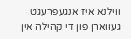ווילנא איז אנגעפרעגט געווארן פון די קהילה אין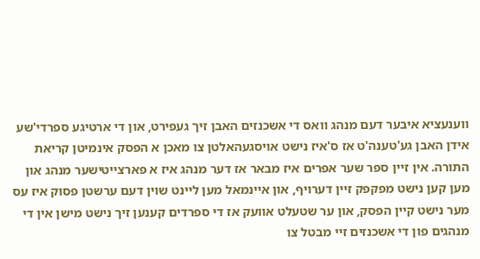ווענעציא איבער דעם מנהג וואס די אשכנזים האבן זיך געפירט, און די ארטיגע ספרדי'שע אידן האבן גע'טענה'ט אז ס'איז נישט אויסגעהאלטן צו מאכן א הפסק אינמיטן קריאת התורה. אין זיין ספר שער אפרים איז מבאר אז דער מנהג איז א פארצייטישער מנהג און מען קען נישט מפקפק זיין דערויף, און איינמאל מען ליינט שוין דעם ערשטן פסוק איז עס מער נישט קיין הפסק, און ער שטעלט אוועק אז די ספרדים קענען זיך נישט מישן אין די מנהגים פון די אשכנזים זיי מבטל צו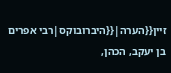זיין{{הערה|{{היברובוקס|רבי אפרים בן יעקב, הכהן,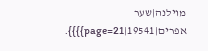מוילנה|שער אפרים|19541|page=21}}}}.